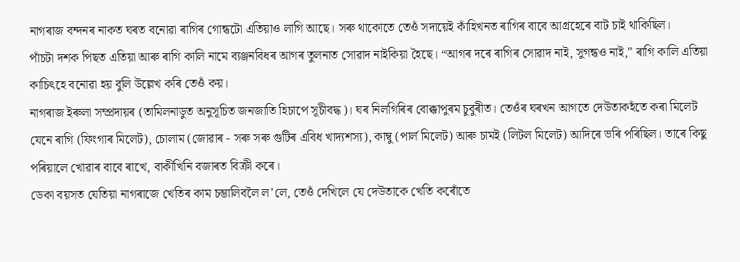নাগৰাজ বন্দনৰ নাকত ঘৰত বনোৱা ৰাগিৰ গোন্ধটো এতিয়াও লাগি আছে। সৰু থাকোতে তেওঁ সদায়েই কাঁহিখনত ৰাগিৰ বাবে আগ্ৰহেৰে বাট চাই থাকিছিল।
পাঁচটা দশক পিছত এতিয়া আৰু ৰাগি কালি নামে ব্যঞ্জনবিধৰ আগৰ তুলনাত সোৱাদ নাইকিয়া হৈছে। “আগৰ দৰে ৰাগিৰ সোৱাদ নাই, সুগন্ধও নাই,” ৰাগি কালি এতিয়া কাচিৎহে বনোৱা হয় বুলি উল্লেখ কৰি তেওঁ কয়।
নাগৰাজ ইৰুলা সম্প্ৰদায়ৰ (তামিলনাডুত অনুসূচিত জনজাতি হিচাপে সূচীবদ্ধ)। ঘৰ নিলগিৰিৰ বোক্কাপুৰম চুবুৰীত। তেওঁৰ ঘৰখন আগতে দেউতাকহঁতে কৰা মিলেট যেনে ৰাগি (ফিংগাৰ মিলেট), চোলাম (জোৱাৰ - সৰু সৰু গুটিৰ এবিধ খাদ্যশস্য), কাম্বু (পাৰ্ল মিলেট) আৰু চামই (লিটল মিলেট) আদিৰে ভৰি পৰিছিল। তাৰে কিছু পৰিয়ালে খোৱাৰ বাবে ৰাখে, বাকীখিনি বজাৰত বিক্ৰী কৰে।
ডেকা বয়সত যেতিয়া নাগৰাজে খেতিৰ কাম চম্ভালিবলৈ ল’লে, তেওঁ দেখিলে যে দেউতাকে খেতি কৰোঁতে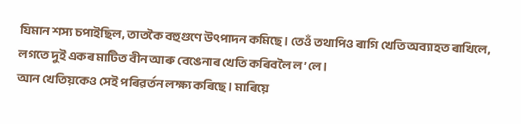যিমান শস্য চপাইছিল, তাতকৈ বহুগুণে উৎপাদন কমিছে। তেওঁ তথাপিও ৰাগি খেতি অব্যাহত ৰাখিলে, লগতে দুই একৰ মাটিত বীন আৰু বেঙেনাৰ খেতি কৰিবলৈ ল’লে।
আন খেতিয়কেও সেই পৰিৱৰ্তন লক্ষ্য কৰিছে। মাৰিয়ে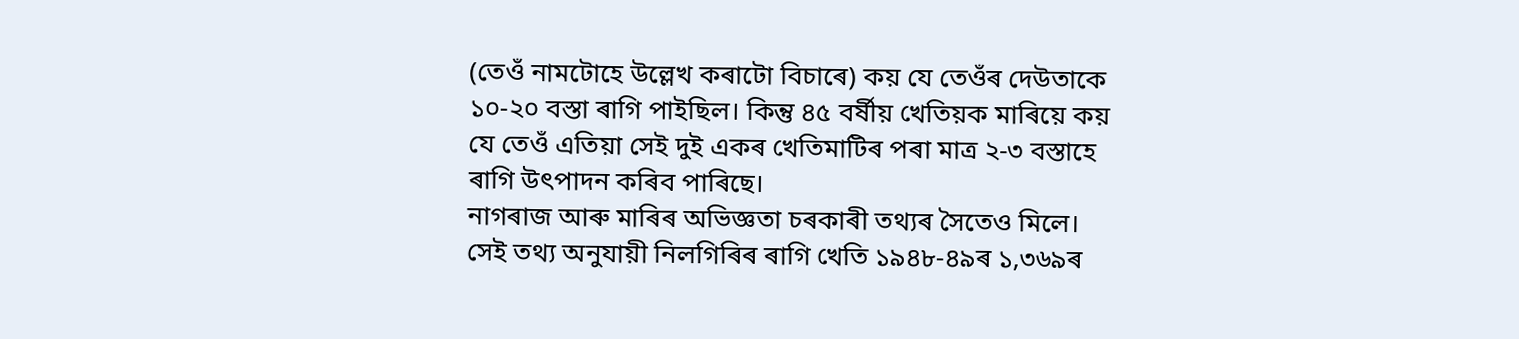(তেওঁ নামটোহে উল্লেখ কৰাটো বিচাৰে) কয় যে তেওঁৰ দেউতাকে ১০-২০ বস্তা ৰাগি পাইছিল। কিন্তু ৪৫ বৰ্ষীয় খেতিয়ক মাৰিয়ে কয় যে তেওঁ এতিয়া সেই দুই একৰ খেতিমাটিৰ পৰা মাত্ৰ ২-৩ বস্তাহে ৰাগি উৎপাদন কৰিব পাৰিছে।
নাগৰাজ আৰু মাৰিৰ অভিজ্ঞতা চৰকাৰী তথ্যৰ সৈতেও মিলে। সেই তথ্য অনুযায়ী নিলগিৰিৰ ৰাগি খেতি ১৯৪৮-৪৯ৰ ১,৩৬৯ৰ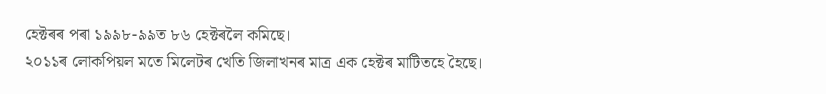হেক্টৰৰ পৰা ১৯৯৮-৯৯ত ৮৬ হেক্টৰলৈ কমিছে।
২০১১ৰ লোকপিয়ল মতে মিলেটৰ খেতি জিলাখনৰ মাত্ৰ এক হেক্টৰ মাটিতহে হৈছে।